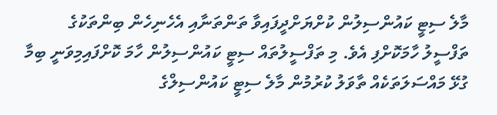މާލެ ސިޓީ ކައުންސިލުން ކުށްޔަށްދީފައިވާ ތަންތަނާއި އެހެނިހެން ބިންތަކުގެ ތަފްސީލު ހާމަކޮށްފި އެވެ. މި ތަފްސީލުތައް ސިޓީ ކައުންސިލުން ހާމަ ކޮށްފައިމިވަނީ ބިމާ ގުޅޭ މައްސަލަތަކެއް ތާވަލު ކުރުމުން މާލެ ސިޓީ ކައުންސިލްގެ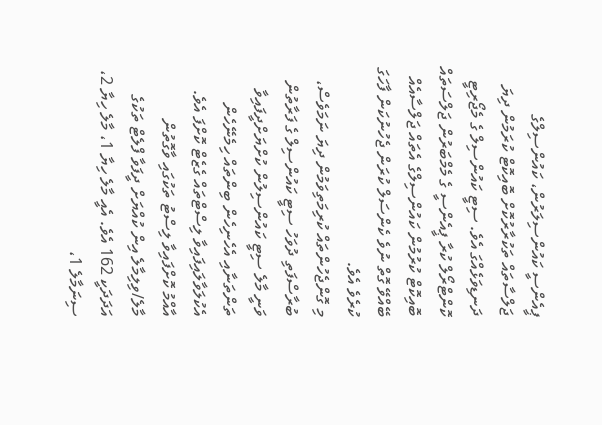ޕީއެންސީ ކައުންސިލަރުން، ކައުންސިލްގެ ޖަލްސާތައް ތަކުރާރުކޮށް ބޮއިކޮޓް ކުރަމުން ދިޔަ ދަނޑިވަޅެއްގަ އެވެ. ސިޓީ ކައުންސިލް ގެ މެޖޯރިޓީ ކޮންޓްރޯލް ކުރާ ޕީއެންސީ ގެ މެމްބަރުން ޖަލްސަތައް ބޮއިކޮޓް ކުރުމުން ކައުންސިލްގެ އެތައް ޖަލްސާއެއް ބޭއްވޭ ގޮތް ނުވެ ކެންސަލް ކުރަން ޖެހުނުކަން ފާހަގަ ކުރެވެ އެވެ.
މި ގޮންޖެހުންތައް ކުރިމަތިވަމުން ދިޔަ ނަމަވެސް، ބުރާސްފަތި ދުވަހު ސިޓީ ކައުންސިލް ގެ ފަރާތުން ވަނީ މާލެ ސިޓީ ކައުންސިލުން ކުށްޔަށްދީފައިވާ ތަންތަނާއި އެހެނިހެން ބިންތައް ހިމެނޭހެން އެކުލަވާލައިފައިވާ ލިސްޓްތައް ގެޒެޓް ކޮށްފަ އެވެ.
އާއްމު ކޮށްފައިވާ ލިސްޓު ތަކުގައި ވާގޮތުން މާލެ/ވިލިމާލެ އިން ކުއްޔަށް ދީފަވާ ފްލެޓް ތަކުގެ އަދަދަކީ 162 އެވެ. އެއީ މާލެ ހިޔާ 1، މާލެ ހިޔާ 2، ސިނަމާލެ 1،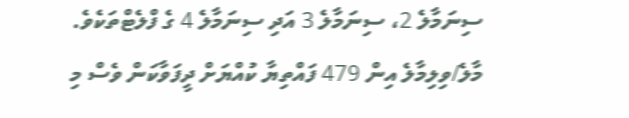ސިނަމާލެ 2، ސިނަމާލެ 3 އަދި ސިނަމާލެ 4 ގެ ފްލެޓްތަކެވެ.
މާލެ/ވިލިމާލެ އިން 479 ފައްތިޔާ ކުއްޔަށް ދީފަވާކަން ވެސް މި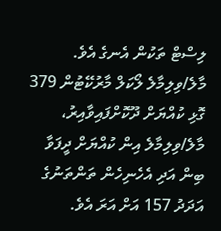ލިސްޓް ތަކުން އެނގެ އެވެ. މާލެ/ވިލިމާލެ ލޯކަލް މާރުކޭޓުން 379 ގޮޅި ކުއްޔަށް ދޫކޮށްފައިވާއިރު، މާލެ/ވިލިމާލެ އިން ކުއްޔަށް ދީފަވާ ބިން އަދި އެހެނިހެން ތަންތަނުގެ އަދަދު 157 އަށް އަރަ އެވެ.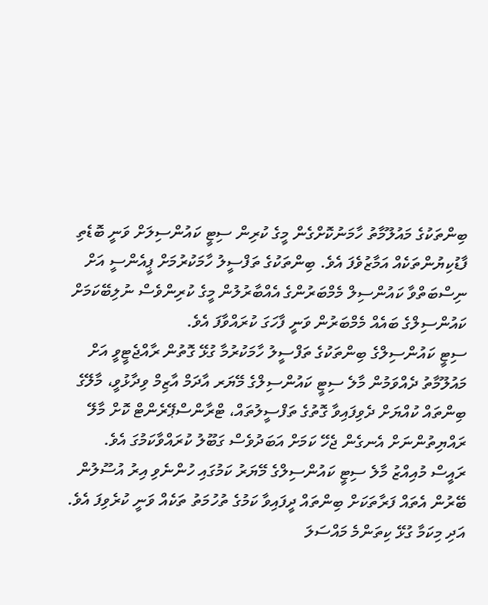ބިންތަކުގެ މައުލޫމާތު ހާމަނުކޮށްގެން މީގެ ކުރިން ސިޓީ ކައުންސިލަށް ވަނީ ބޮޑެތި ފާޑުކިޔުންތަކެއް އަމާޒުވެފަ އެވެ. ބިންތަކުގެ ތަފްސީލު ހާމަކުރުމަށް ޕީއެންސީ އަށް ނިސްބަތްވާ ކައުންސިލް މެމްބަރުންގެ އެއްބާރުލުން މީގެ ކުރިންވެސް ނުލިބޭކަމަށް ކައުންސިލްގެ ބައެއް މެމްބަރުން ވަނީ ފާހަގަ ކުރައްވާފަ އެވެ.
ސިޓީ ކައުންސިލްގެ ބިންތަކުގެ ތަފްސީލު ހާމަކުރުމާ ގުޅޭ ގޮތުން ރާއްޖެޓީވީ އަށް މައުލޫމާތު ދެއްވަމުން މާލެ ސިޓީ ކައުންސިލްގެ މޭޔަރ އާދަމް އާޒިމް ވިދާޅުވީ، މާލޭގެ ބިންތައް ކުއްޔަށް ދެވިފައިވާ ގޮތުގެ ތަފްސީލުތައް، ޓްރާންސްޕޭރެންޓް ކޮށް މާލޭ ރައްޔިތުންނަށް އެނގެން ޖެހޭ ކަމަށް އަބަދުވެސް ގަބޫލު ކުރައްވާކަމުގަ އެވެ.
ރައީސް މުއިއްޒު މާލެ ސިޓީ ކައުންސިލްގެ މޭޔަރު ކަމުގައި ހުންނެވި އިރު އުސޫލުން ބޭރުން އެތައް ފަރާތަކަށް ބިންތައް ދީފައިވާ ކަމުގެ ތުހުމަތު ތަކެއް ވަނީ ކުރެވިފަ އެވެ. އަދި މިކަމާ ގުޅޭ ކިތަންމެ މައްސަލަ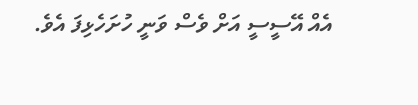އެއް އޭސީސީ އަށް ވެސް ވަނީ ހުށަހެޅިފަ އެވެ.